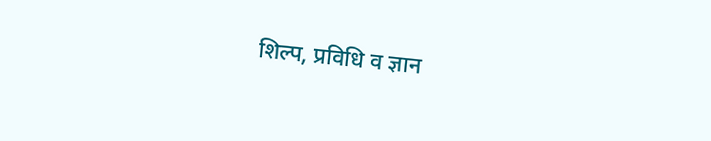शिल्प, प्रविधि व ज्ञान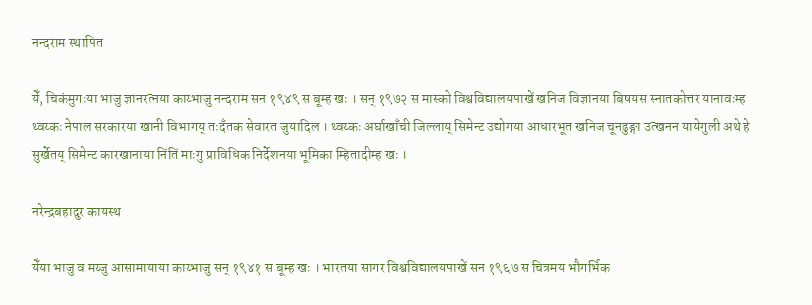नन्दराम स्थापित

येँ, चिकंमुगःया भाजु ज्ञानरत्नया काय्भाजु नन्दराम सन १९४९ स बूम्ह खः । सन् १९७२ स मास्को विश्वविद्यालयपाखें खनिज विज्ञानया बिषयस स्नातकोत्तर यानावःम्ह थ्वय्कः नेपाल सरकारया खानी विभागय् तःदँतक सेवारत जुयादिल । थ्वय्कः अर्घाखाँची जिल्लाय् सिमेन्ट उद्योगया आधारभूत खनिज चूनढुङ्गा उत्खनन यायेगुली अथे हे सुर्खेतय् सिमेन्ट कारखानाया निंतिं माःगु प्राविधिक निर्देशनया भूमिका म्हितादीम्ह खः ।

नरेन्द्रबहादुर कायस्थ

येँया भाजु व मय्जु आसामायाया काय्भाजु सन् १९४१ स बूम्ह खः । भारतया सागर विश्वविद्यालयपाखें सन १९६७ स चित्रमय भौगर्भिक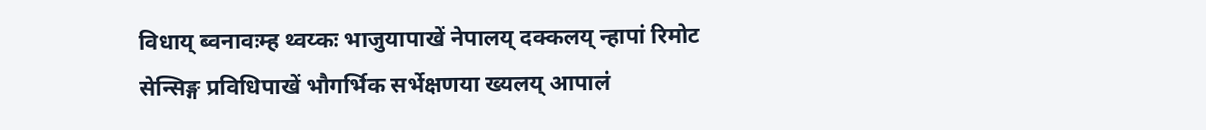विधाय् ब्वनावःम्ह थ्वय्कः भाजुयापाखें नेपालय् दक्कलय् न्हापां रिमोट सेन्सिङ्ग प्रविधिपाखें भौगर्भिक सर्भेक्षणया ख्यलय् आपालं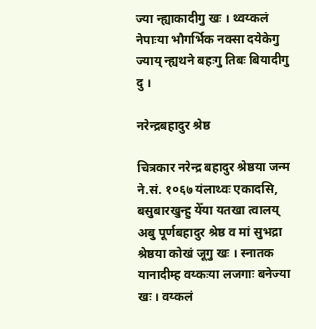ज्या न्ह्याकादीगु खः । थ्वय्कलं नेपाःया भौगर्भिक नक्सा दयेकेगु ज्याय् न्ह्यथने बहःगु तिबः बियादीगु दु ।

नरेन्द्रबहादुर श्रेष्ठ

चित्रकार नरेन्द्र बहादुर श्रेष्ठया जन्म ने.सं. १०६७ यंलाथ्वः एकादसि, बसुबारखुन्हु येँया यतखा त्वालय् अबु पूर्णबहादुर श्रेष्ठ व मां सुभद्रा श्रेष्ठया कोखं जूगु खः । स्नातक यानादीम्ह वय्कःया लजगाः बनेज्या खः । वय्कलं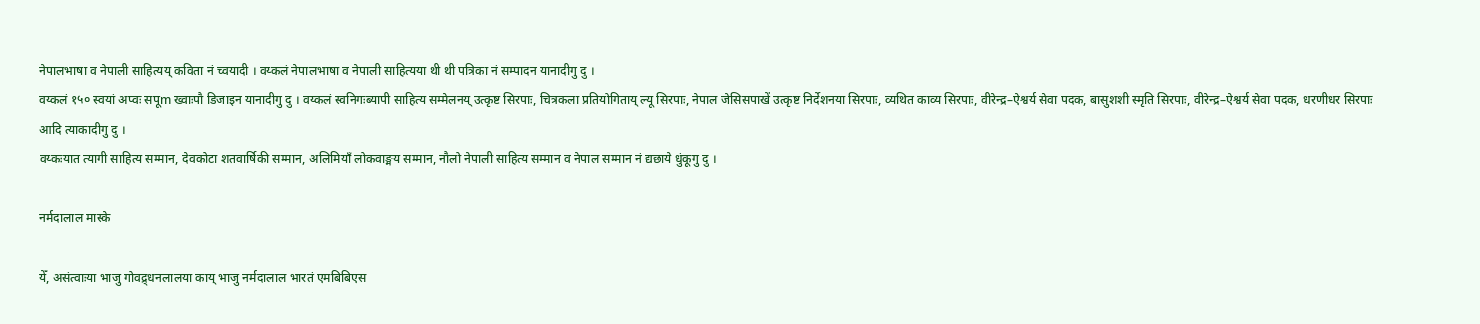नेपालभाषा व नेपाली साहित्यय् कविता नं च्वयादी । वय्कलं नेपालभाषा व नेपाली साहित्यया थी थी पत्रिका नं सम्पादन यानादीगु दु ।
वय्कलं १५० स्वयां अप्वः सपूm ख्वाःपौ डिजाइन यानादीगु दु । वय्कलं स्वनिगःब्यापी साहित्य सम्मेलनय् उत्कृष्ट सिरपाः, चित्रकला प्रतियोगिताय् ल्यू सिरपाः, नेपाल जेसिसपाखें उत्कृष्ट निर्देशनया सिरपाः, व्यथित काव्य सिरपाः, वीरेन्द्र–ऐश्वर्य सेवा पदक, बासुशशी स्मृति सिरपाः, वीरेन्द्र–ऐश्वर्य सेवा पदक, धरणीधर सिरपाः आदि त्याकादीगु दु ।
वय्कःयात त्यागी साहित्य सम्मान, देवकोटा शतवार्षिकी सम्मान, अलिमियाँ लोकवाङ्मय सम्मान, नौलो नेपाली साहित्य सम्मान व नेपाल सम्मान नं द्यछाये धुंकूगु दु ।

नर्मदालाल मास्के

येँ, असंत्वाःया भाजु गोवद्र्धनलालया काय् भाजु नर्मदालाल भारतं एमबिबिएस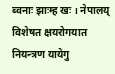ब्वनाः झाःम्ह खः । नेपालय् विशेषत क्षयरोगयात नियन्त्रण यायेगु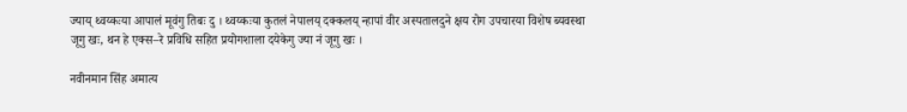ज्याय् थ्वय्कःया आपालं मूवंगु तिबः दु । थ्वय्कःया कुतलं नेपालय् दक्कलय् न्हापां वीर अस्पतालदुने क्षय रोग उपचारया विशेष ब्यवस्था जूगु खः, थन हे एक्स–रे प्रविधि सहित प्रयोगशाला दयेकेगु ज्या नं जूगु खः ।

नवीनमान सिंह अमात्य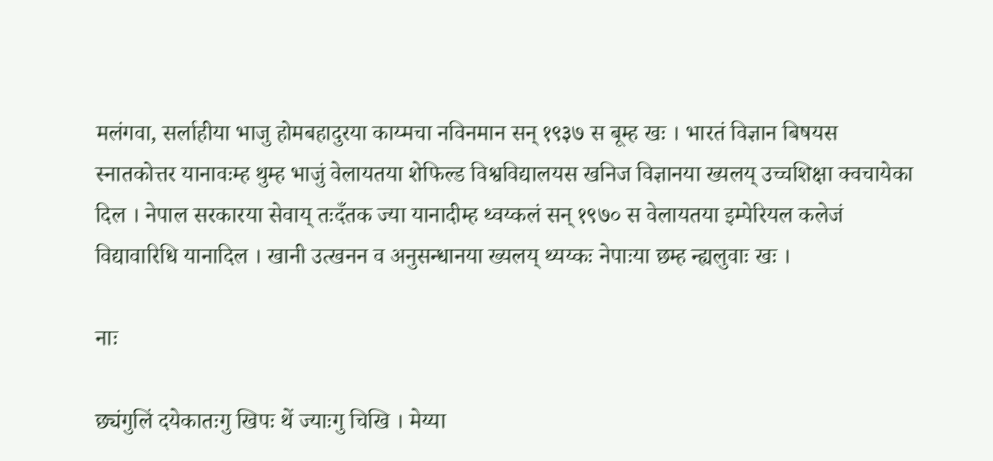मलंगवा, सर्लाहीया भाजु होमबहादुरया काय्मचा नविनमान सन् १९३७ स बूम्ह खः । भारतं विज्ञान बिषयस स्नातकोत्तर यानावःम्ह थुम्ह भाजुं वेलायतया शेफिल्ड विश्वविद्यालयस खनिज विज्ञानया ख्यलय् उच्चशिक्षा क्वचायेका दिल । नेपाल सरकारया सेवाय् तःदँतक ज्या यानादीम्ह थ्वय्कलं सन् १९७० स वेलायतया इम्पेरियल कलेजं विद्यावारिधि यानादिल । खानी उत्खनन व अनुसन्धानया ख्यलय् थ्यय्कः नेपाःया छम्ह न्ह्यलुवाः खः ।

नाः

छ्यंगुलिं दयेकातःगु खिपः थें ज्याःगु चिखि । मेय्या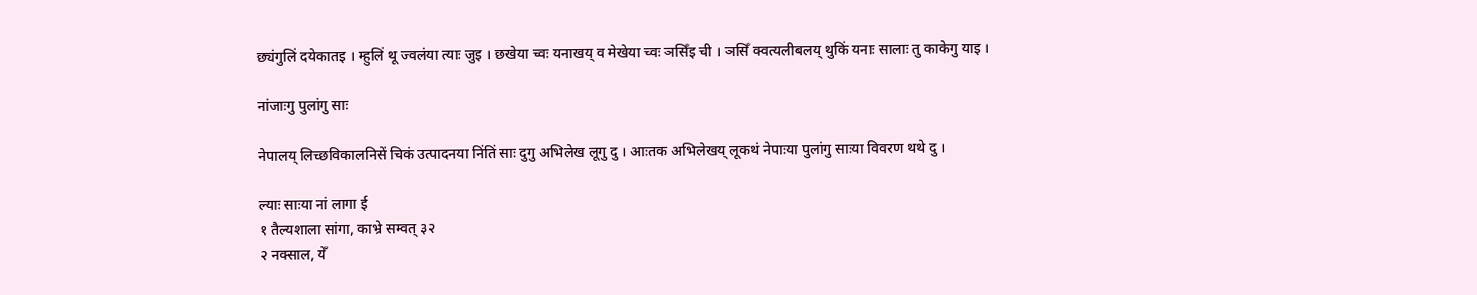छ्यंगुलिं दयेकातइ । म्हुलिं थू ज्वलंया त्याः जुइ । छखेया च्वः यनाखय् व मेखेया च्वः ञसिँइ ची । ञसिँ क्वत्यलीबलय् थुकिं यनाः सालाः तु काकेगु याइ ।

नांजाःगु पुलांगु साः

नेपालय् लिच्छविकालनिसें चिकं उत्पादनया निंतिं साः दुगु अभिलेख लूगु दु । आःतक अभिलेखय् लूकथं नेपाःया पुलांगु साःया विवरण थथे दु ।

ल्याः साःया नां लागा ई
१ तैल्यशाला सांगा, काभ्रे सम्वत् ३२
२ नक्साल, येँ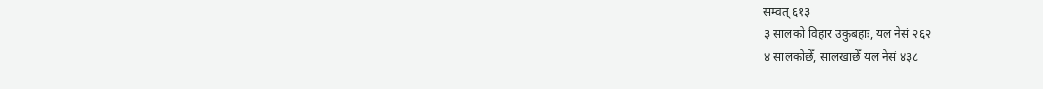सम्वत् ६१३
३ सालको विहार उकुबहाः, यल नेसं २६२
४ सालकोछेँ, सालखाछेँ यल नेसं ४३८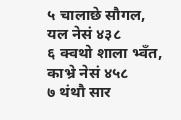५ चालाछे सौगल, यल नेसं ४३८
६ क्वथो शाला भ्वँत, काभ्रे नेसं ४५८
७ थंथौ सार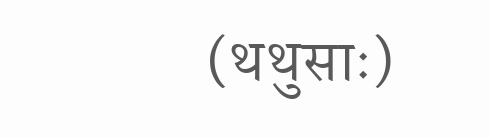(थथुसाः)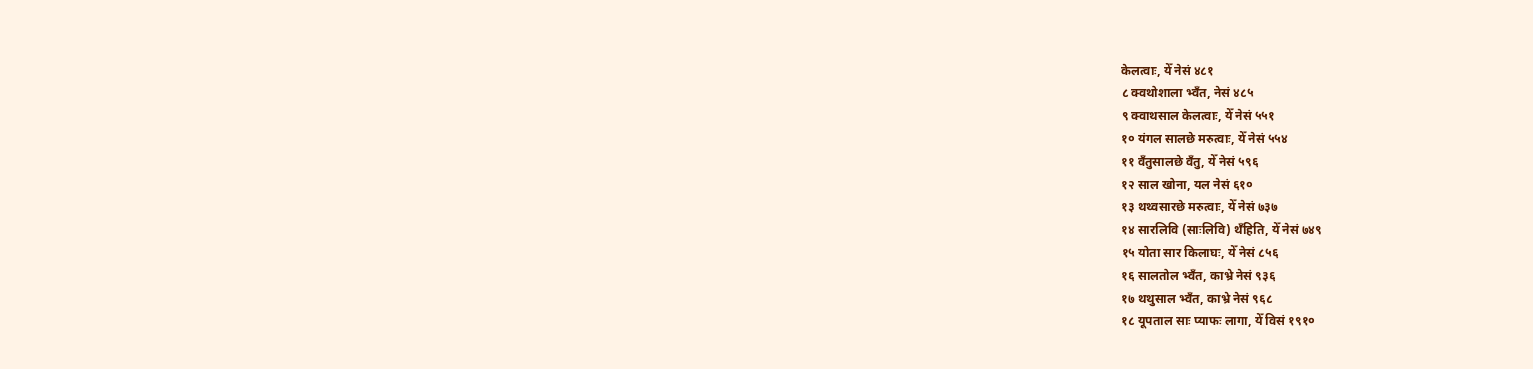केलत्वाः, येँ नेसं ४८१
८ क्वथोशाला भ्वँत, नेसं ४८५
९ क्वाथसाल केलत्वाः, येँ नेसं ५५१
१० यंगल सालछे मरुत्वाः, येँ नेसं ५५४
११ वँतुसालछे वँतु, येँ नेसं ५९६
१२ साल खोना, यल नेसं ६१०
१३ थथ्वसारछे मरुत्वाः, येँ नेसं ७३७
१४ सारलिवि (साःलिवि) थँहिति, येँ नेसं ७४९
१५ योता सार किलाघः, येँ नेसं ८५६
१६ सालतोल भ्वँत, काभ्रे नेसं ९३६
१७ थथुसाल भ्वँत, काभ्रे नेसं ९६८
१८ यूपताल साः प्याफः लागा, येँ विसं १९१०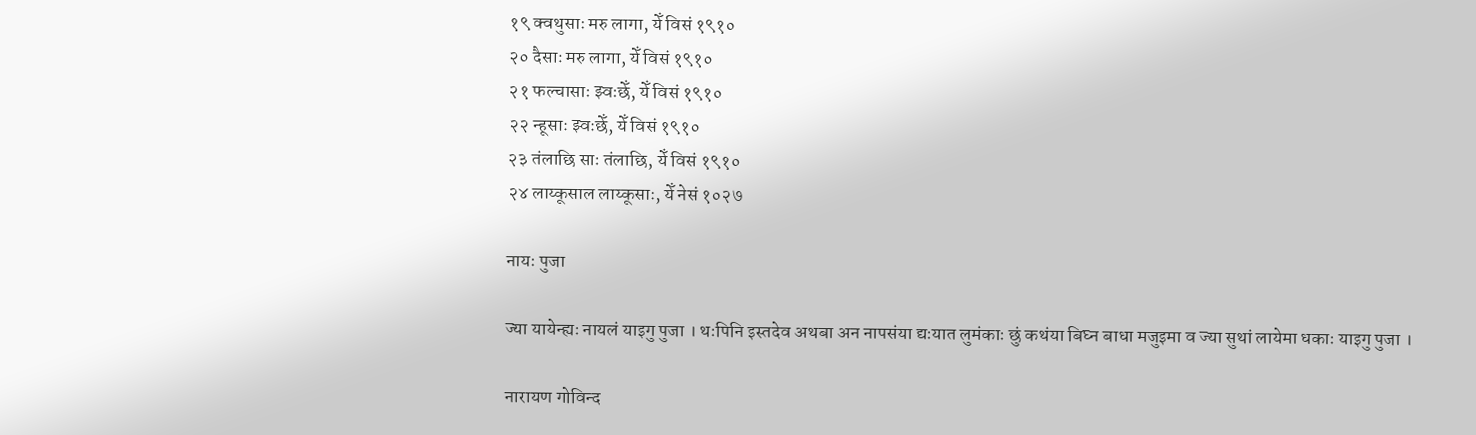१९ क्वथुसाः मरु लागा, येँ विसं १९१०
२० दैसाः मरु लागा, येँ विसं १९१०
२१ फल्चासाः झ्वःछेँ, येँ विसं १९१०
२२ न्हूसाः झ्वःछेँ, येँ विसं १९१०
२३ तंलाछि साः तंलाछि, येँ विसं १९१०
२४ लाय्कूसाल लाय्कूसाः, येँ नेसं १०२७

नायः पुजा

ज्या यायेन्ह्यः नायलं याइगु पुजा । थःपिनि इस्तदेव अथबा अन नापसंया द्यःयात लुमंकाः छुं कथंया बिघ्न बाधा मजुइमा व ज्या सुथां लायेमा धकाः याइगु पुजा ।

नारायण गोविन्द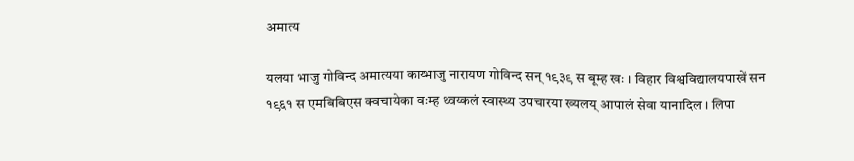अमात्य

यलया भाजु गोविन्द अमात्यया काय्भाजु नारायण गोविन्द सन् १९३९ स बूम्ह खः । विहार विश्वविद्यालयपाखें सन १९६१ स एमबिबिएस क्वचायेका वःम्ह थ्वय्कलं स्वास्थ्य उपचारया ख्यलय् आपालं सेवा यानादिल । लिपा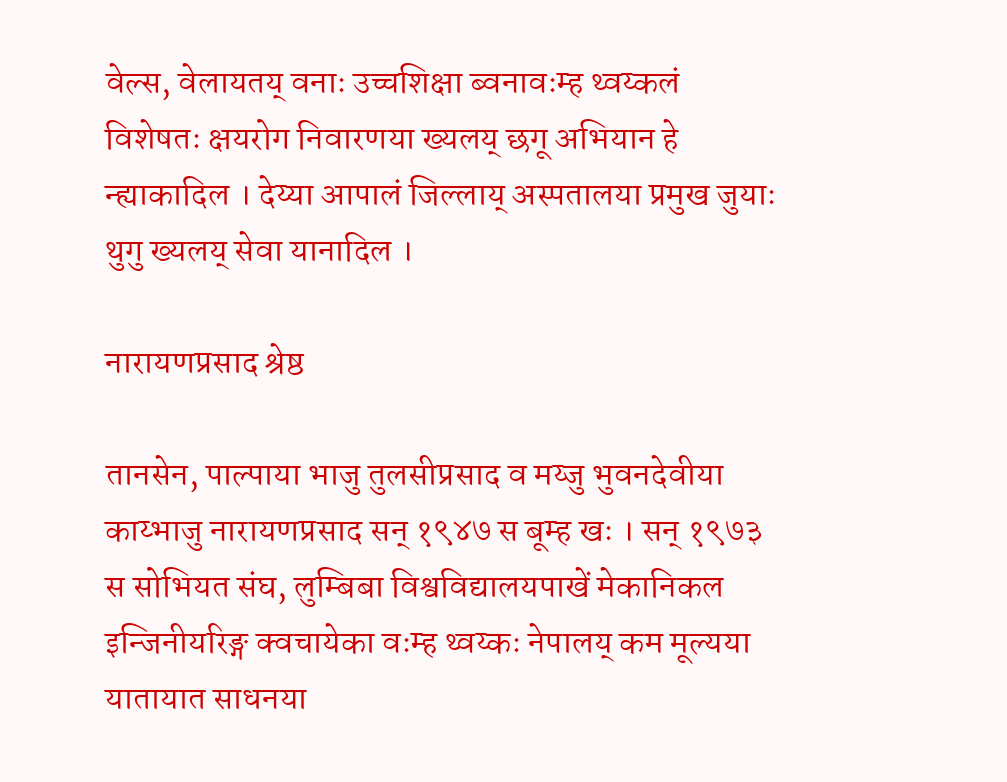वेल्स, वेलायतय् वनाः उच्चशिक्षा ब्वनावःम्ह थ्वय्कलं विशेषतः क्षयरोग निवारणया ख्यलय् छगू अभियान हे न्ह्याकादिल । देय्या आपालं जिल्लाय् अस्पतालया प्रमुख जुयाः थुगु ख्यलय् सेवा यानादिल ।

नारायणप्रसाद श्रेष्ठ

तानसेन, पाल्पाया भाजु तुलसीप्रसाद व मय्जु भुवनदेवीया काय्भाजु नारायणप्रसाद सन् १९४७ स बूम्ह खः । सन् १९७३ स सोभियत संघ, लुम्बिबा विश्वविद्यालयपाखें मेकानिकल इन्जिनीयरिङ्ग क्वचायेका वःम्ह थ्वय्कः नेपालय् कम मूल्यया यातायात साधनया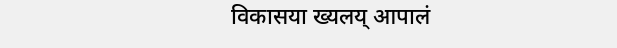विकासया ख्यलय् आपालं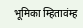भूमिका म्हितावंम्ह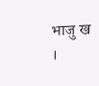भाजु ख ।